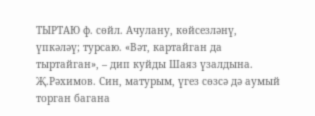ТЫРТАЮ ф. сөйл. Ачулану, көйсезләнү, үпкәләү; турсаю. «Вәт, картайган да тыртайган», – дип куйды Шаяз үзалдына. Җ.Рәхимов. Син, матурым, үгез сөзсә дә аумый торган багана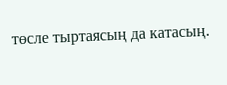төсле тыртаясың да катасың.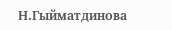Н.Гыйматдинова